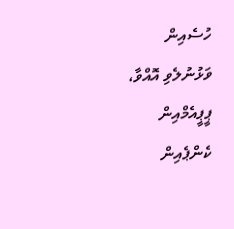ހުސެއިން ވަޅުނުލެވި އޮއްވާ، ޕީޕީއެމްއިން ކެންޕެއިން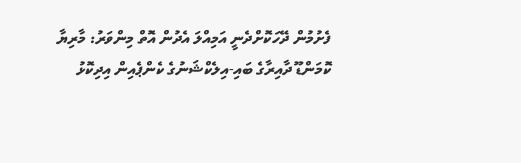ފެށުމުން ދޭހަކޮށްދެނީ އަމިއްލަ އެދުން އޮތް މިންވަރު: މާރިޔާ
ކޮމަންޑޫ ދާއިރާގެ ބައި-އިލެކްޝަނުގެ ކެންޕެއިން އިދިކޮޅު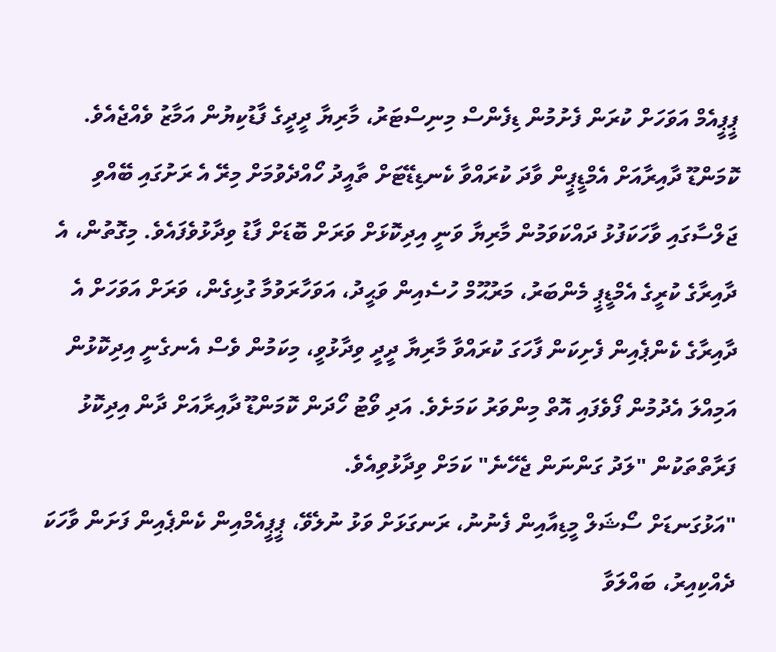ޕީޕީއެމް އަވަހަށް ކުރަން ފެށުމުން ޑިފެންސް މިނިސްޓަރު، މާރިޔާ ދީދީގެ ފާޑުކިޔުން އަމާޒު ވެއްޖެއެވެ.
ކޮމަންޑޫ ދާއިރާއަށް އެމްޑީޕީން ވާދަ ކުރައްވާ ކެނޑިޑޭޓަށް ތާއީދު ހޯއްދެވުމަށް މިރޭ އެ ރަށުގައި ބޭއްވި ޖަލްސާގައި ވާހަކަފުޅު ދައްކަވަމުން މާރިޔާ ވަނީ އިދިކޮޅަށް ވަރަށް ބޮޑަށް ފާޑު ވިދާޅުވެފައެވެ. މިގޮތުން، އެ ދާއިރާގެ ކުރީގެ އެމްޑީޕީ މެންބަރު، މަރުޙޫމް ހުސެއިން ވަޙީދު، އަވަހާރަވުމާ ގުޅިގެން، ވަރަށް އަވަހަށް އެ ދާއިރާގެ ކެންޕެއިން ފެށިކަން ފާހަގަ ކުރައްވާ މާރިޔާ ދީދީ ވިދާޅުވީ، މިކަމުން ވެސް އެނގެނީ އިދިކޮޅުން އަމިއްލަ އެދުމުން ފޯވެފައި އޮތް މިންވަރު ކަމަށެވެ. އަދި ވޯޓު ހޯދަން ކޮމަންޑޫ ދާއިރާއަށް ދާން އިދިކޮޅު ފަރާތްތަކުން "ލަދު ގަންނަން ޖެހޭނެ" ކަމަށް ވިދާޅުވިއެވެ.
"އަޅުގަނޑަށް ސޯޝަލް މީޑިއާއިން ފެނުނު، ރަނގަޅަށް ވަޅު ނުލެވޭ، ޕީޕީއެމްއިން ކެންޕެއިން ފަށަން ވާހަކަ ދެއްކިއިރު، ބައްލަވާ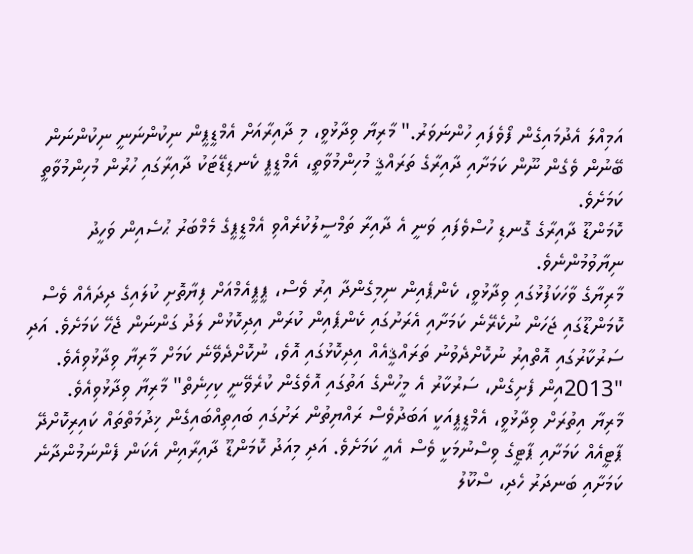އަމިއްލަ އެދުމައިގެން ފޯވެފައި ހުންނަވަރު." މާރިޔާ ވިދާޅުވީ، މި ދާއިރާއަށް އެމްޑީޕީން ނިކުންނަނީ ނިކުންނަން ބޭނުން ވެގެން ނޫން ކަމަށާއި ދާއިރާގެ ތަރައްޤީ މުހިންމުވާތީ، އެމްޑީޕީ ކެނޑިޑޭޓަކު ދާއިރާގައި ހުރުން މުހިންމުވާތީ ކަމަށެވެ.
ކޮމަންޑޫ ދާއިރާގެ ގޮނޑި ހުސްވެފައި ވަނީ އެ ދާއިރާ ތަމްސީލުކުރެއްވި އެމްޑީޕީގެ މެމްބަރު ޙުސެއިން ވަހީދު ނިޔާވުމުންނެވެ.
މާރިޔާގެ ވާހަކަފުޅުގައި ވިދާޅުވީ، ކެންޕެއިން ނިމިގެންދާ އިރު ވެސް، ޕީޕީއެމްއަށް ފިޔާތޮށި ކުލައިގެ ދިދައެއް ވެސް ކޮމަންޑޫގައި ޖަހަން ނުކެރޭނެ ކަމަށާއި އެރަށުގައި ކެންޕެއިން ކުރަން އިދިކޮޅުން ލަދު ގަންނަން ޖެހޭ ކަމަށެވެ. އަދި ސަރުކާރުގައި އޮތްއިރު ނުކޮށްދެވުނު ތަރައްޤީއެއް އިދިކޮޅުގައި އޮވެ، ނުކޮށްދެވޭނެ ކަމަށް މާރިޔާ ވިދާޅުވިއެވެ.
"2013އިން ފެށިގެން، ސަރުކާރު އެ މީހުންގެ އަތުގައި އޮވެގެން ކުރެވޭނީ ކިހިނެތް" މާރިޔާ ވިދާޅުވިއެވެ.
މާރިޔާ އިތުރަށް ވިދާޅުވީ، އެމްޑީޕީއަކީ އަބަދުވެސް ރައްޔިތުން ރަށުގައި ބައިތިއްބައިގެން ޚިދުމަތްތައް ކައިރިކޮށްދޭ ޕާޓީއެއް ކަމަށާއި ޕާޓީގެ ވިސްނުމަކީ ވެސް އެއީ ކަމަށެވެ. އަދި މިއަދު ކޮމަންޑޫ ދާއިރާއިން އެކަން ފެންނަމުންދާނެ ކަމަށާއި ބަނދަރު ހެދި، ސްކޫލު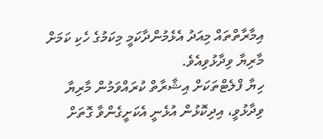އިމާރާތްތައް މިއަދު އެޅެމުންދާކަމީ މިކަމުގެ ހެކި ކަމަށް މާރިޔާ ވިދާޅުވިއެވެ.
ހިޔާ ފްލެޓްތަކަށް އިޝާރާތް ކުރައްވަމުން މާރިޔާ ވިދާޅުވީ، އިދިކޮޅުން އުޅެނީ އެކަށީގެންވާ ގޮތަށް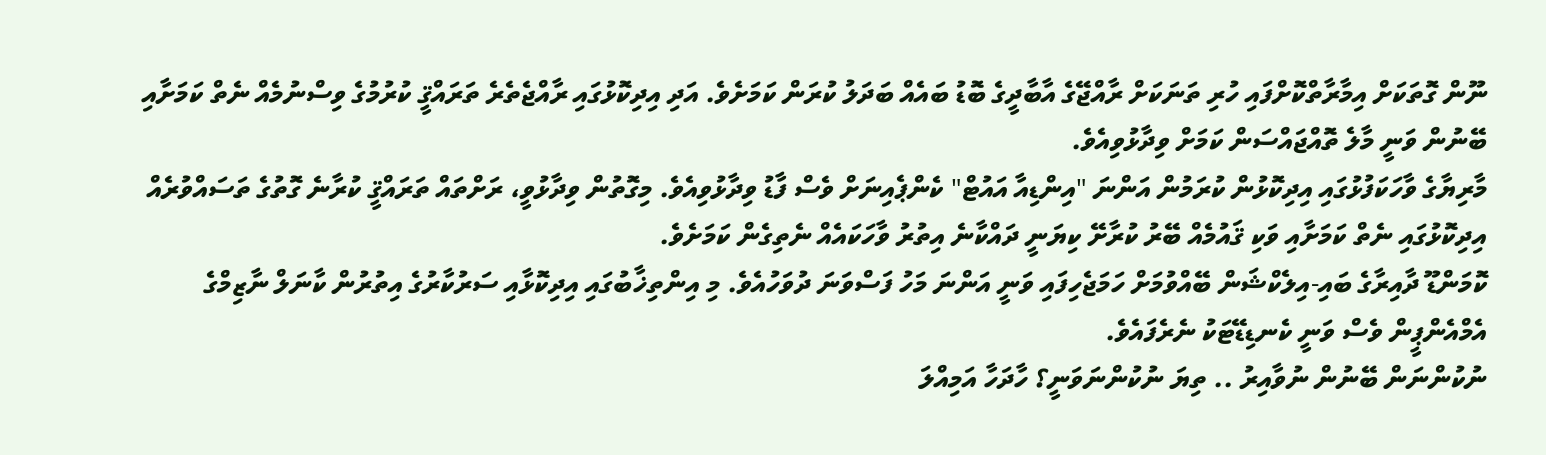ނޫން ގޮތަކަށް އިމާރާތްކޮށްފައި ހުރި ތަނަކަށް ރާއްޖޭގެ އާބާދީގެ ބޮޑު ބައެއް ބަދަލު ކުރަން ކަމަށެވެ. އަދި އިދިކޮޅުގައި ރާއްޖެތެރެ ތަރައްޤީ ކުރުމުގެ ވިސްނުމެއް ނެތް ކަމަށާއި ބޭނުން ވަނީ މާލެ ތޮއްޖައްސަން ކަމަށް ވިދާޅުވިއެވެ.
މާރިޔާގެ ވާހަކަފުޅުގައި އިދިކޮޅުން ކުރަމުން އަންނަ "އިންޑިއާ އައުޓް" ކެންޕެއިނަށް ވެސް ފާޑު ވިދާޅުވިއެވެ. މިގޮތުން ވިދާޅުވީ، ރަށްތައް ތަރައްޤީ ކުރާނެ ގޮތުގެ ތަސައްވުރެއް އިދިކޮޅުގައި ނެތް ކަމަށާއި ވަކި ޤައުމެއް ބޭރު ކުރާށޭ ކިޔަނީ ދައްކާނެ އިތުރު ވާހަކައެއް ނެތިގެން ކަމަށެވެ.
ކޮމަންޑޫ ދާއިރާގެ ބައި-އިލެކްޝަން ބޭއްވުމަށް ހަމަޖެހިފައި ވަނީ އަންނަ މަހު ފަސްވަނަ ދުވަހުއެވެ. މި އިންތިޚާބުގައި އިދިކޮޅާއި ސަރުކާރުގެ އިތުރުން ކާނަލް ނާޒިމްގެ އެމްއެންޕީން ވެސް ވަނީ ކެނޑިޑޭޓަކު ނެރެފައެވެ.
ނުކުންނަން ބޭނުން ނުވާއިރު .. ތިޔަ ނުކުންނަވަނީ؟ ހާދަހާ އަމިއްލަ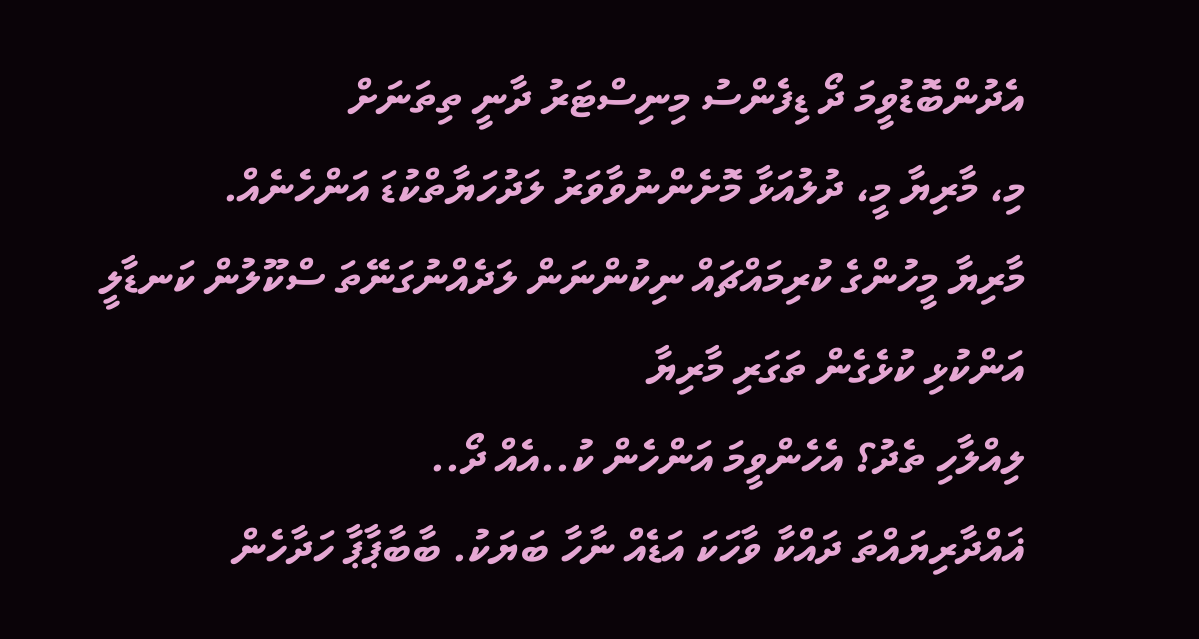އެދުންބޮޑުވީމަ ދޯ ޑިފެންސު މިނިސްޓަރު ދާނީ ތިތަނަށް
މި، މާރިޔާ މީ، ދުލުއަޅާ މޮށެންނުވާވަރު ލަދުހަޔާތްކުޑަ އަންހެނެއް.
މާރިޔާ މީހުންގެ ކުރިމައްޗައް ނިކުންނަން ލަދެއްނުގަނޭތަ ސްކޫލުން ކަނޑާލީ އަންކުޅި ކުޅެގެން ތަގަރި މާރިޔާ
ލިއްލާހި ތެދު؟ އެހެންވީމަ އަންހެން ކު..އެއް ދޯ..
ޣައްދާރިޔައްތަ ދައްކާ ވާހަކަ އަޑެއް ނާހާ ބަޔަކު. ބާބާޕާޕާ ހަދާހެން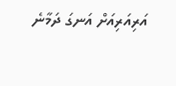އަރިއަރިއަށް އަނގަ ދަމާނެ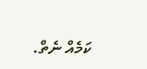ކަމެއް ނެތް.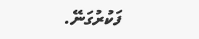ފަކުރުގަނޭ.